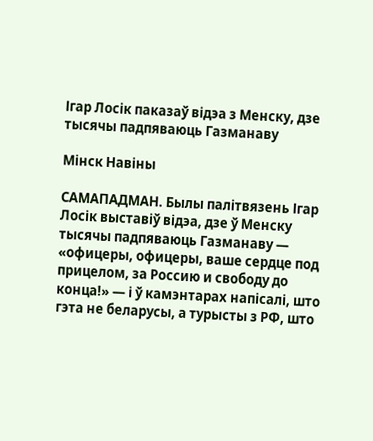Ігар Лосік паказаў відэа з Менску, дзе тысячы падпяваюць Газманаву

Мінск Навіны

САМАПАДМАН. Былы палітвязень Ігар Лосік выставіў відэа, дзе ў Менску тысячы падпяваюць Газманаву — «офицеры, офицеры, ваше сердце под прицелом, за Россию и свободу до конца!» — і ў камэнтарах напісалі, што гэта не беларусы, а турысты з РФ, што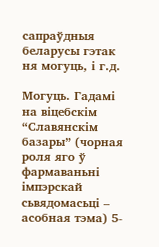сапраўдныя беларусы гэтак ня могуць, і г.д.

Могуць. Гадамі на віцебскім “Славянскім базары” (чорная роля яго ў фармаваньні імпэрскай сьвядомасьці – асобная тэма) 5-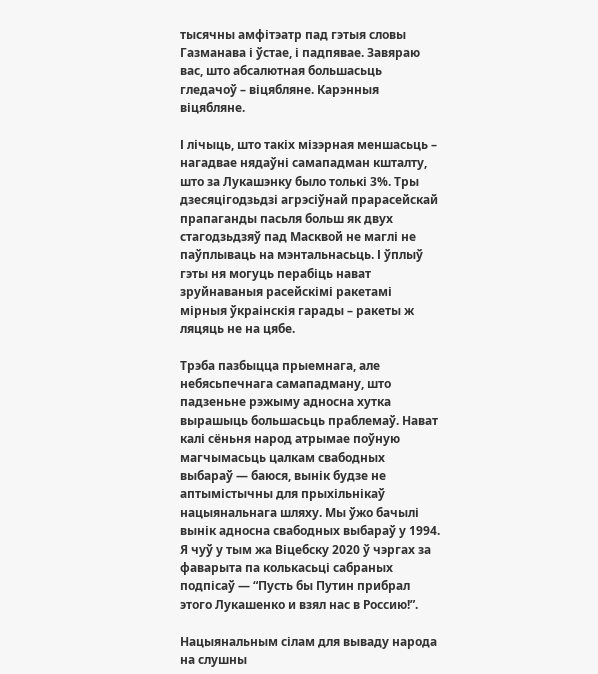тысячны амфітэатр пад гэтыя словы Газманава і ўстае, і падпявае. Завяраю вас, што абсалютная большасьць гледачоў – віцябляне. Карэнныя віцябляне.

І лічыць, што такіх мізэрная меншасьць – нагадвае нядаўні самападман кшталту, што за Лукашэнку было толькі 3%. Тры дзесяцігодзьдзі агрэсіўнай прарасейскай прапаганды пасьля больш як двух стагодзьдзяў пад Масквой не маглі не паўплываць на мэнтальнасьць. І ўплыў гэты ня могуць перабіць нават зруйнаваныя расейскімі ракетамі мірныя ўкраінскія гарады – ракеты ж ляцяць не на цябе.

Трэба пазбыцца прыемнага, але небясьпечнага самападману, што падзеньне рэжыму адносна хутка вырашыць большасьць праблемаў. Нават калі сёньня народ атрымае поўную магчымасьць цалкам свабодных выбараў — баюся, вынік будзе не аптымістычны для прыхільнікаў нацыянальнага шляху. Мы ўжо бачылі вынік адносна свабодных выбараў у 1994. Я чуў у тым жа Віцебску 2020 ў чэргах за фаварыта па колькасьці сабраных подпісаў — “Пусть бы Путин прибрал этого Лукашенко и взял нас в Россию!”.

Нацыянальным сілам для вываду народа на слушны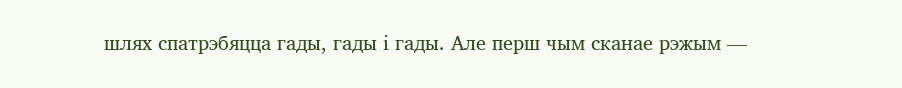шлях спатрэбяцца гады, гады і гады. Але перш чым сканае рэжым —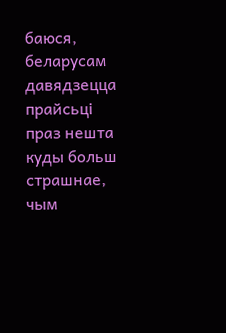баюся, беларусам давядзецца прайсьці праз нешта куды больш страшнае, чым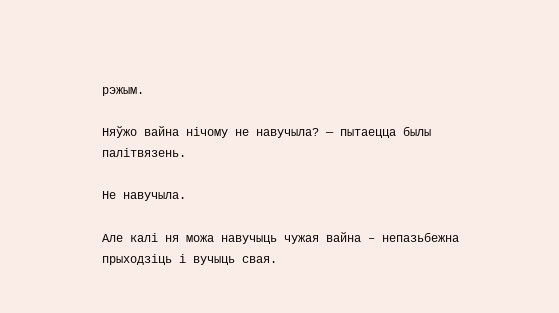рэжым.

Няўжо вайна нічому не навучыла? — пытаецца былы палітвязень.

Не навучыла.

Але калі ня можа навучыць чужая вайна – непазьбежна прыходзіць і вучыць свая.